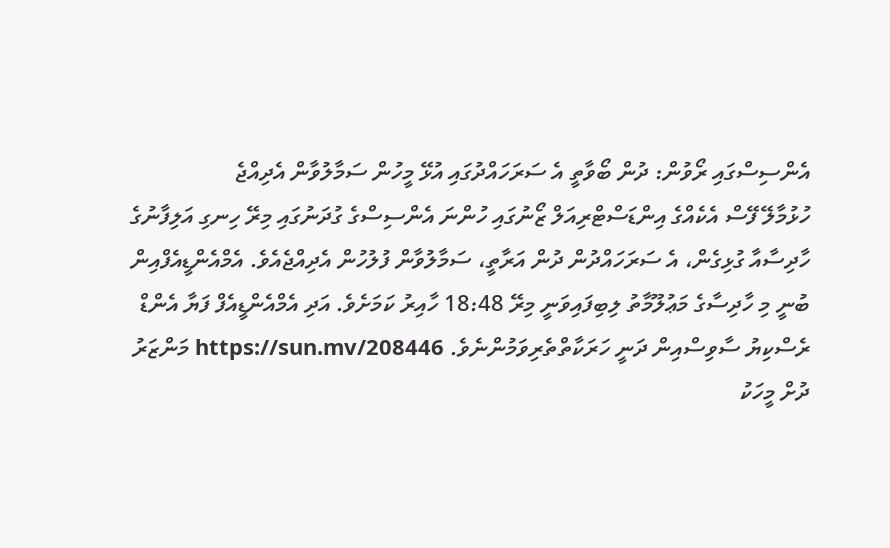އެންސިސްގައި ރޯވުން: ދުން ބޯވާތީ އެ ސަރަހައްދުގައި އުޅޭ މީހުން ސަމާލުވާން އެދިއްޖެ
ހުޅުމާލޭ ފޭސް އެކެއްގެ އިންޑަސްޓްރިއަލް ޒޯނުގައި ހުންނަ އެންސިސްގެ ގުދަނުގައި މިރޭ ހިނގި އަލިފާނުގެ ހާދިސާއާ ގުޅިގެން، އެ ސަރަހައްދުން ދުން އަރާތީ، ސަމާލުވާން ފުލުހުން އެދިއްޖެއެވެ. އެމްއެންޑީއެފްއިން ބުނީ މި ހާދިސާގެ މަޢުލޫމާތު ލިބިފައިވަނީ މިރޭ 18:48 ހާއިރު ކަމަށެވެ. އަދި އެމްއެންޑީއެފް ފަޔާ އެންޑް ރެސްކިޔު ސާވިސްއިން ދަނީ ހަރަކާތްތެރިވަމުންނެވެ. https://sun.mv/208446 މަންޒަރު ދުށް މީހަކު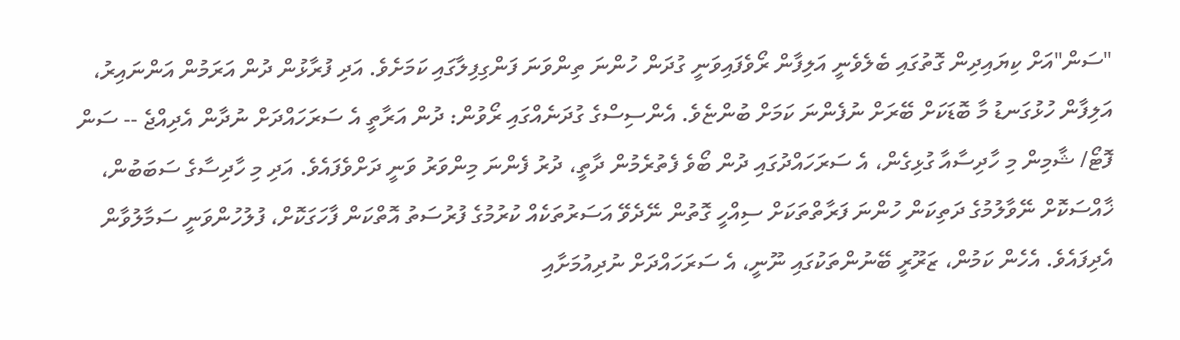"ސަން"އަށް ކިޔައިދިން ގޮތުގައި ބެލެވެނީ އަލިފާން ރޯވެފައިވަނީ ގުދަން ހުންނަ ތިންވަނަ ފަންގިފިލާގައި ކަމަށެވެ. އަދި ފުރާޅުން ދުން އަރަމުން އަންނައިރު، އަލިފާން ހުޅުގަނޑު މާ ބޮޑަކަށް ބޭރަށް ނުފެންނަ ކަމަށް ބުންޏެވެ. އެންސިސްގެ ގުދަނެއްގައި ރޯވުން: ދުން އަރާތީ އެ ސަރަހައްދަށް ނުދާން އެދިއްޖެ -- ސަން ފޮޓޯ/ ޝާމިން މި ހާދިސާއާ ގުޅިގެން، އެ ސަރަހައްދުގައި ދުން ބޯވެ ފެތުރެމުން ދާތީ، ދުރު ފެންނަ މިންވަރު ވަނީ ދަށްވެފައެވެ. އަދި މި ހާދިސާގެ ސަބަބުން، ޚާއްސަކޮށް ނޭވާލުމުގެ ދަތިކަން ހުންނަ ފަރާތްތަކަށް ސިއްހީ ގޮތުން ނޭދެވޭ އަސަރުތަކެއް ކުރުމުގެ ފުރުސަތު އޮތްކަން ފާހަގަކޮށް، ފުލުހުންވަނީ ސަމާލުވާން އެދިފައެވެ. އެހެން ކަމުން، ޒަރޫރީ ބޭނުންތަކުގައި ނޫނީ، އެ ސަރަހައްދަށް ނުދިއުމަށާއި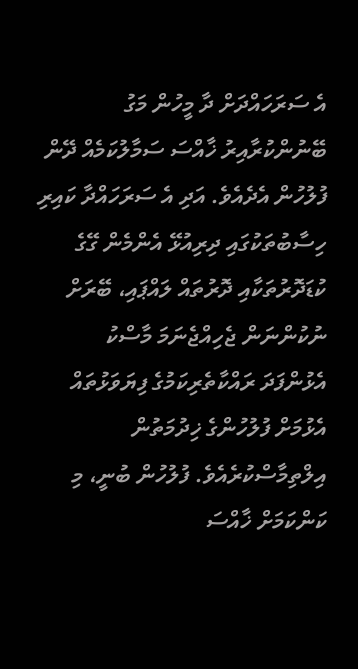އެ ސަރަހައްދަށް ދާ މީހުން މަގު ބޭނުންކުރާއިރު ޚާއްސަ ސަމާލުކަމެއް ދޭން ފުލުހުން އެދެއެވެ. އަދި އެ ސަރަހައްދާ ކައިރި ހިސާބުތަކުގައި ދިރިއުޅޭ އެންމެން ގޭގެ ކުޑަދޮރުތަކާއި ދޮރުތައް ލައްޕައި، ބޭރަށް ނުކުންނަން ޖެހިއްޖެނަމަ މާސްކު އެޅުންފަދަ ރައްކާތެރިކަމުގެ ފިޔަވަޅުތައް އެޅުމަށް ފުލުހުންގެ ޚިދުމަތުން އިލްތިމާސްކުރެއެވެ. ފުލުހުން ބުނީ، މި ކަންކަމަށް ޚާއްސަ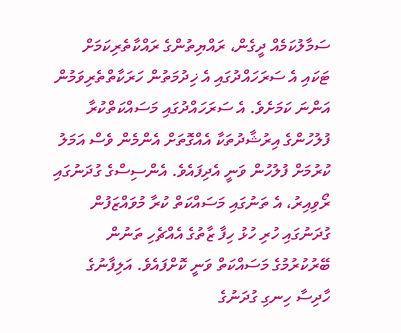ސަމާލުކަމެއް ދީގެން، ރައްޔިތުންގެ ރައްކާތެރިކަމަށް ޓަކައި އެ ސަރަހައްދުގައި އެ ޚިދުމަތުން ހަރަކާތްތެރިވަމުން އަންނަ ކަމަށެވެ. އެ ސަރަހައްދުގައި މަސައްކަތްކުރާ ފުލުހުންގެ އިރުޝާދުތަކާ އެއްގޮތަށް އެންމެން ވެސް އަމަލު ކުރުމަށް ފުލުހުން ވަނީ އެދިފައެވެ. އެންސިސްގެ ގުދަނުގައި ރޯވިއިރު، އެ ތަނުގައި މަސައްކަތް ކުރާ މުވައްޒަފުން ގުދަނުގައި ހުރި ހުޅު ހިފާ ޒާތުގެ އެއްޗެހި ތަނުން ބޭރުކުރުމުގެ މަސައްކަތް ވަނީ ކޮށްފައެވެ. އަލިފާނުގެ ހާދިސާ ހިނގި ގުދަނުގެ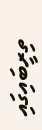ތިރީބައިގައި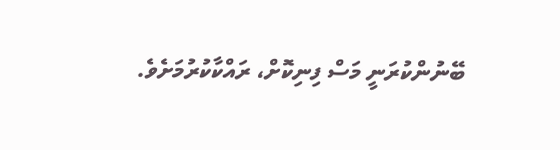ބޭނުންކުރަނީ މަސް ފިނިކޮށް، ރައްކާކުރުމަށެވެ.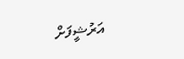އަރުޝީފަށް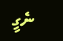ނެގީ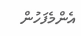އެންމެފަހުން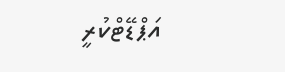އަޕްޑޭޓްކުރީ